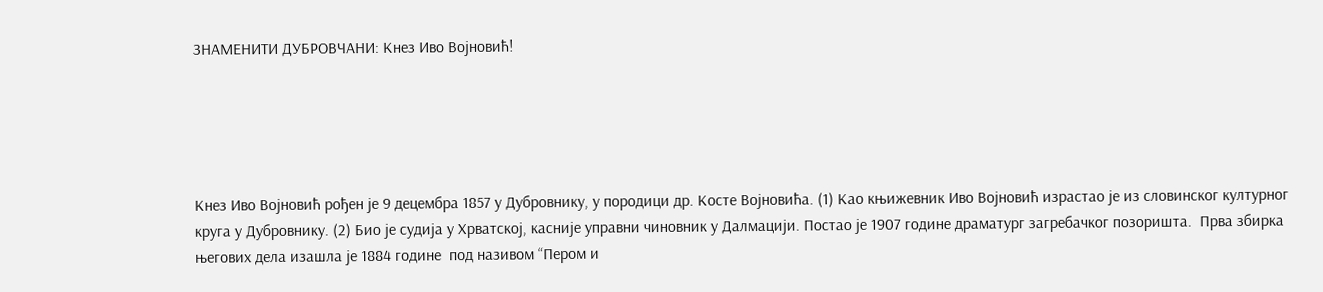ЗНАМЕНИТИ ДУБРОВЧАНИ: Кнез Иво Војновић!





Кнез Иво Војновић рођен је 9 децембра 1857 у Дубровнику, у породици др. Косте Војновића. (1) Као књижевник Иво Војновић израстао је из словинског културног круга у Дубровнику. (2) Био је судија у Хрватској, касније управни чиновник у Далмацији. Постао је 1907 године драматург загребачког позоришта.  Прва збирка његових дела изашла је 1884 године  под називом “Пером и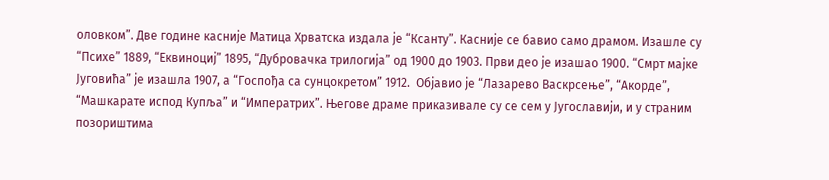оловком”. Две године касније Матица Хрватска издала је “Ксанту”. Касније се бавио само драмом. Изашле су “Психе” 1889, “Еквиноциј” 1895, “Дубровачка трилогија” од 1900 до 1903. Први део је изашао 1900. “Смрт мајке Југовића” је изашла 1907, а “Госпођа са сунцокретом” 1912.  Објавио је “Лазарево Васкрсење”, “Акорде”, “Машкарате испод Купља” и “Императрих”. Његове драме приказивале су се сем у Југославији, и у страним позориштима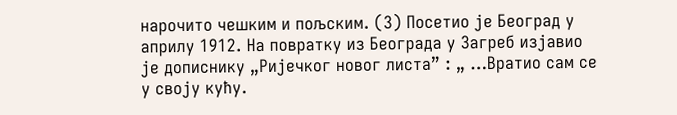нарочито чешким и пољским. (3) Посетио је Београд у априлу 1912. На повратку из Београда у Загреб изјавио је дописнику „Ријечког новог листа” : „ …Вратио сам се у своју кућу.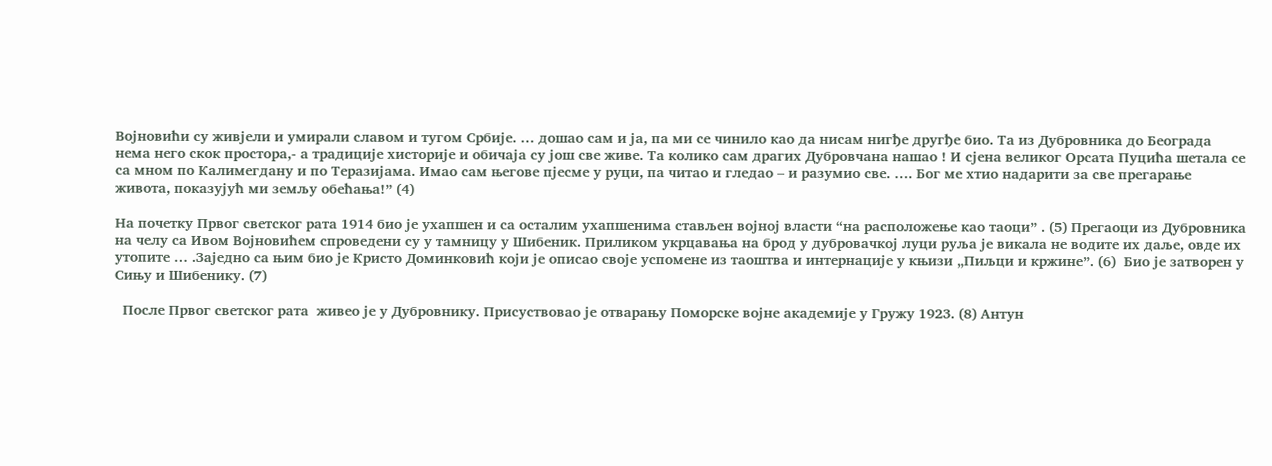Војновићи су живјели и умирали славом и тугом Србије. … дошао сам и ја, па ми се чинило као да нисам нигђе другђе био. Та из Дубровника до Београда нема него скок простора,- а традиције хисторије и обичаја су још све живе. Та колико сам драгих Дубровчана нашао ! И сјена великог Орсата Пуцића шетала се са мном по Калимегдану и по Теразијама. Имао сам његове пјесме у руци, па читао и гледао – и разумио све. …. Бог ме хтио надарити за све прегарање живота, показујућ ми земљу обећања!” (4)

На почетку Првог светског рата 1914 био је ухапшен и са осталим ухапшенима стављен војној власти “на расположење као таоци” . (5) Прегаоци из Дубровника на челу са Ивом Војновићем спроведени су у тамницу у Шибеник. Приликом укрцавања на брод у дубровачкој луци руља је викала не водите их даље, овде их утопите … .Заједно са њим био је Кристо Доминковић који је описао своје успомене из таоштва и интернације у књизи „Пиљци и кржине”. (6)  Био је затворен у Сињу и Шибенику. (7)

  После Првог светског рата  живео је у Дубровнику. Присуствовао је отварању Поморске војне академије у Гружу 1923. (8) Антун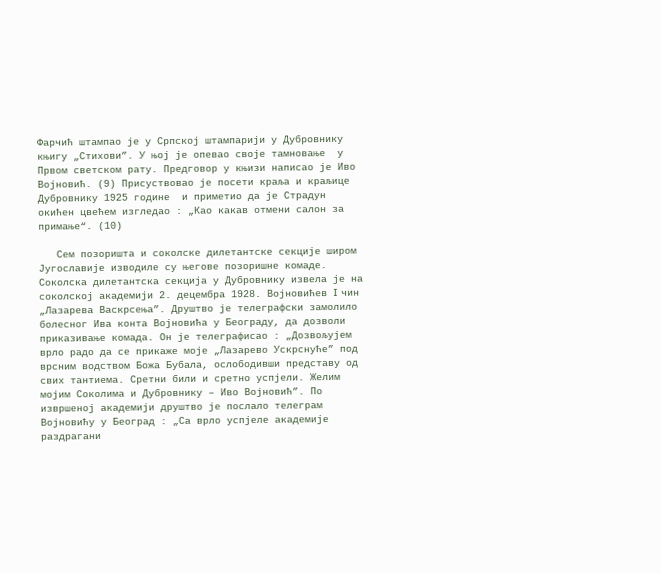Фарчић штампао је у Српској штампарији у Дубровнику књигу „Стихови”. У њој је опевао своје тамновање  у Првом светском рату. Предговор у књизи написао је Иво Војновић. (9) Присуствовао је посети краља и краљице Дубровнику 1925 године  и приметио да је Страдун окићен цвећем изгледао : „Као какав отмени салон за примање“. (10)

   Сем позоришта и соколске дилетантске секције широм Југославије изводиле су његове позоришне комаде. Соколска дилетантска секција у Дубровнику извела је на соколској академији 2. децембра 1928. Војновићев I чин „Лазарева Васкрсења”. Друштво је телеграфски замолило болесног Ива конта Војновића у Београду, да дозволи приказивање комада. Он је телеграфисао : „Дозвољујем врло радо да се прикаже моје „Лазарево Ускрснуће” под врсним водством Божа Бубала, ослободивши представу од свих тантиема. Сретни били и сретно успјели. Желим мојим Соколима и Дубровнику – Иво Војновић”. По извршеној академији друштво је послало телеграм Војновићу у Београд : „Са врло успјеле академије раздрагани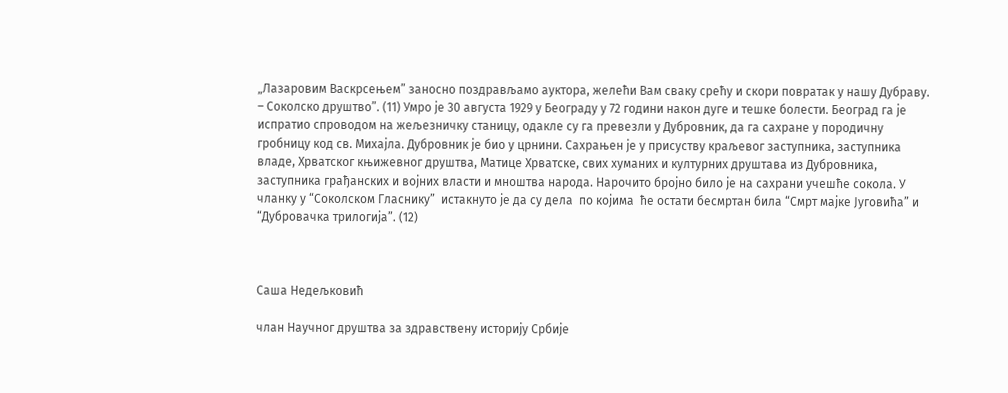„Лазаровим Васкрсењем” заносно поздрављамо ауктора, желећи Вам сваку срећу и скори повратак у нашу Дубраву. – Соколско друштво”. (11) Умро је 30 августа 1929 у Београду у 72 години након дуге и тешке болести. Београд га је испратио спроводом на жељезничку станицу, одакле су га превезли у Дубровник, да га сахране у породичну гробницу код св. Михајла. Дубровник је био у црнини. Сахрањен је у присуству краљевог заступника, заступника владе, Хрватског књижевног друштва, Матице Хрватске, свих хуманих и културних друштава из Дубровника, заступника грађанских и војних власти и мноштва народа. Нарочито бројно било је на сахрани учешће сокола. У чланку у “Соколском Гласнику”  истакнуто је да су дела  по којима  ће остати бесмртан била “Смрт мајке Југовића” и “Дубровачка трилогија”. (12)



Саша Недељковић

члан Научног друштва за здравствену историју Србије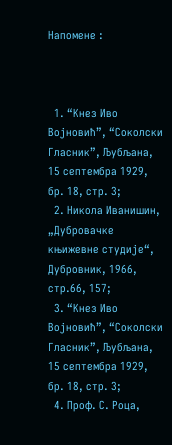Напомене :



  1. “Кнез Иво Војновић”, “Соколски Гласник”, Љубљана, 15 септембра 1929, бр. 18, стр. 3;
  2. Никола Иванишин, „Дубровачке књижевне студије“, Дубровник, 1966, стр.66, 157;
  3. “Кнез Иво Војновић”, “Соколски Гласник”, Љубљана, 15 септембра 1929, бр. 18, стр. 3;
  4. Проф. С. Роца,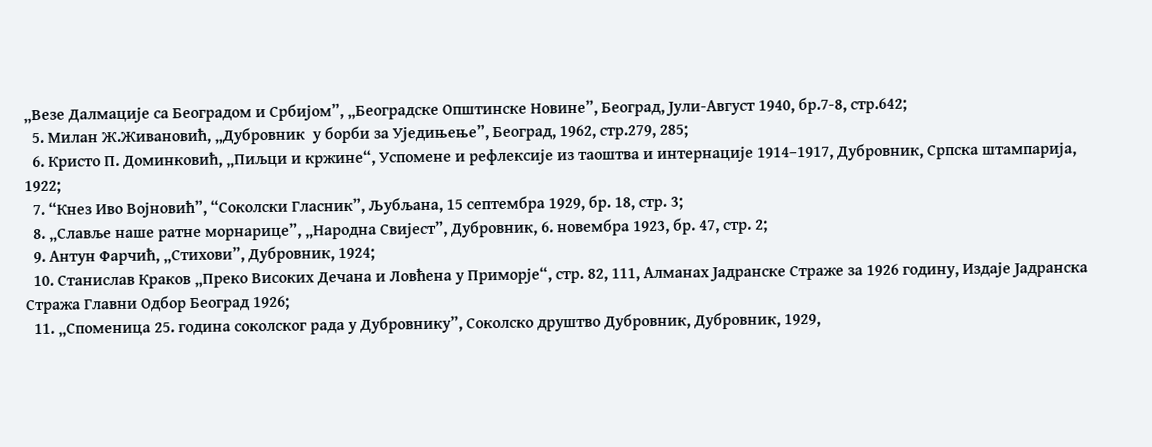„Везе Далмације са Београдом и Србијом”, „Београдске Општинске Новине”, Београд, Јули-Август 1940, бр.7-8, стр.642;
  5. Милан Ж.Живановић, „Дубровник  у борби за Уједињење”, Београд, 1962, стр.279, 285;
  6. Кристо П. Доминковић, „Пиљци и кржине“, Успомене и рефлексије из таоштва и интернације 1914–1917, Дубровник, Српска штампарија, 1922;
  7. “Кнез Иво Војновић”, “Соколски Гласник”, Љубљана, 15 септембра 1929, бр. 18, стр. 3;
  8. „Славље наше ратне морнарице”, „Народна Свијест”, Дубровник, 6. новембра 1923, бр. 47, стр. 2;
  9. Антун Фарчић, „Стихови”, Дубровник, 1924;
  10. Станислав Краков „Преко Високих Дечана и Ловћена у Приморје“, стр. 82, 111, Алманах Јадранске Страже за 1926 годину, Издаје Јадранска Стража Главни Одбор Београд 1926;
  11. „Споменица 25. година соколског рада у Дубровнику”, Соколско друштво Дубровник, Дубровник, 1929,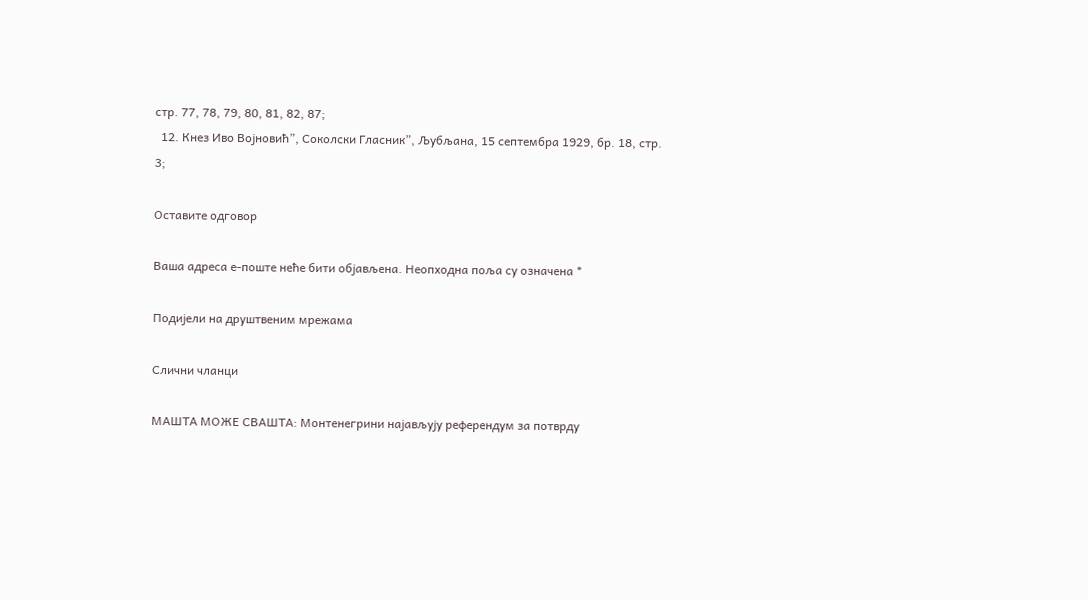стр. 77, 78, 79, 80, 81, 82, 87;
  12. Кнез Иво Војновић”, Соколски Гласник”, Љубљана, 15 септембра 1929, бр. 18, стр. 3;

Оставите одговор

Ваша адреса е-поште неће бити објављена. Неопходна поља су означена *

Подијели на друштвеним мрежама

Слични чланци

МАШТА МОЖЕ СВАШТА: Монтенегрини најављују референдум за потврду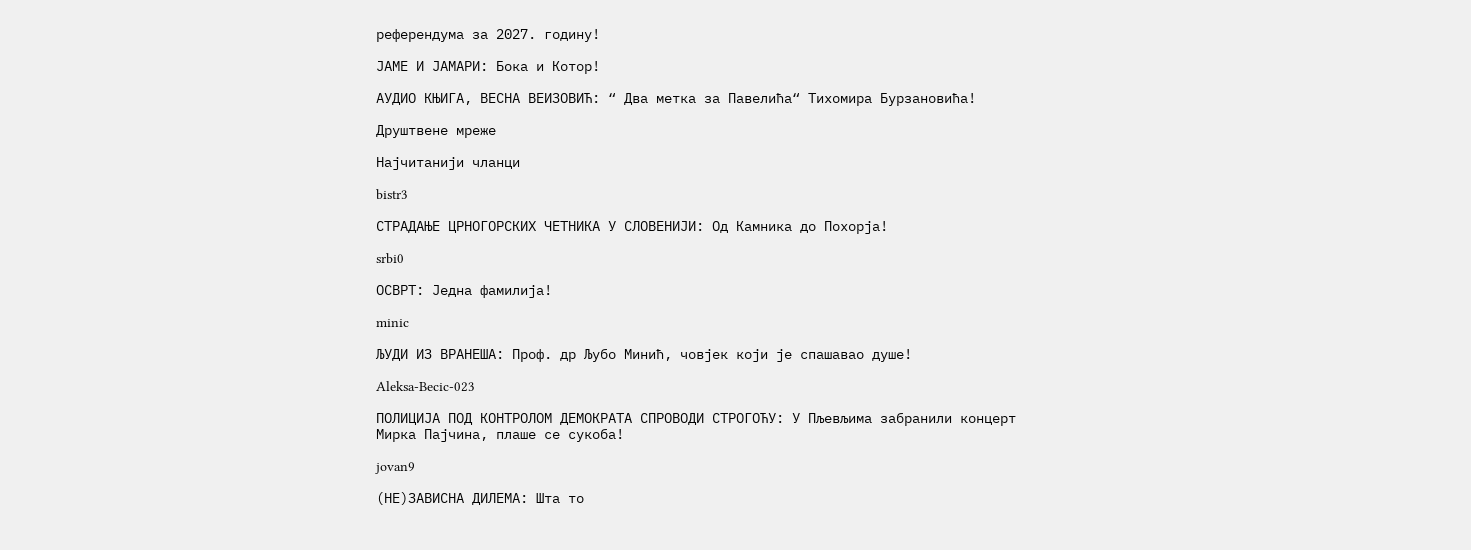референдума за 2027. годину!

ЈАМЕ И ЈАМАРИ: Бока и Котор!

АУДИО КЊИГА, ВЕСНА ВЕИЗОВИЋ: “ Два метка за Павелића“ Тихомира Бурзановића!

Друштвене мреже

Најчитанији чланци

bistr3

СТРАДАЊЕ ЦРНОГОРСКИХ ЧЕТНИКА У СЛОВЕНИЈИ: Од Камника до Похорја!

srbi0

ОСВРТ: Једна фамилија!

minic

ЉУДИ ИЗ ВРАНЕША: Проф. др Љубо Минић, човјек који је спашавао душе!

Aleksa-Becic-023

ПОЛИЦИЈА ПОД КОНТРОЛОМ ДЕМОКРАТА СПРОВОДИ СТРОГОЋУ: У Пљевљима забранили концерт Мирка Пајчина, плаше се сукоба!

jovan9

(НЕ)ЗАВИСНА ДИЛЕМА: Шта то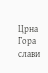Црна Гора слави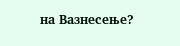на Вазнесење?